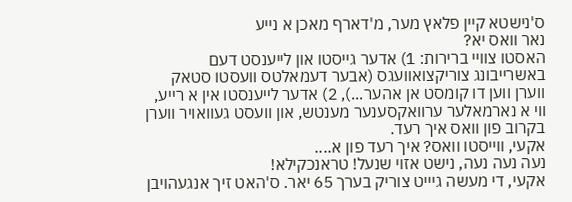ס'נישטא קיין פלאץ מער, מ'דארף מאכן א נייע
נאר וואס יא?
האסטו צוויי ברירות: 1) אדער גייסטו און לייענסט דעם באשרייבונג צוריקצואוועגס (אבער דעמאלטס וועסטו סטאק ווערן ווען דו קומסט אן אהער...), 2) אדער לייענסטו אין א רייע, ווי א נארמאלער ערוואקסענער מענטש, און וועסט געוואויר ווערן בקרוב פון וואס איך רעד.
אקעי, ווייסטו וואס? איך רעד פון א....
נעה נעה נעה, נישט אזוי שנעל! טראנכקילא!
אקעי, די מעשה גיייט צוריק בערך 65 יאר. ס'האט זיך אנגעהויבן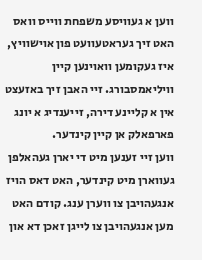ווען א געוויסע משפחת ווייס וואס האט זיך געראטעוועט פון אוישוויץ, איז געקומען וואוינען קיין וויליאמסבורג. זיי האבן זיך באזעצט אין א קליינע דירה, זייענדיג א יונג פארפאלק אן קיין קינדער.
ווען זיי זענען מיט די יארן געהאלפן געווארן מיט קינדער, האט דאס הויז אנגעהויבן צו ווערן ענג. קודם האט מען אנגעהויבן צו לייגן זאכן דא און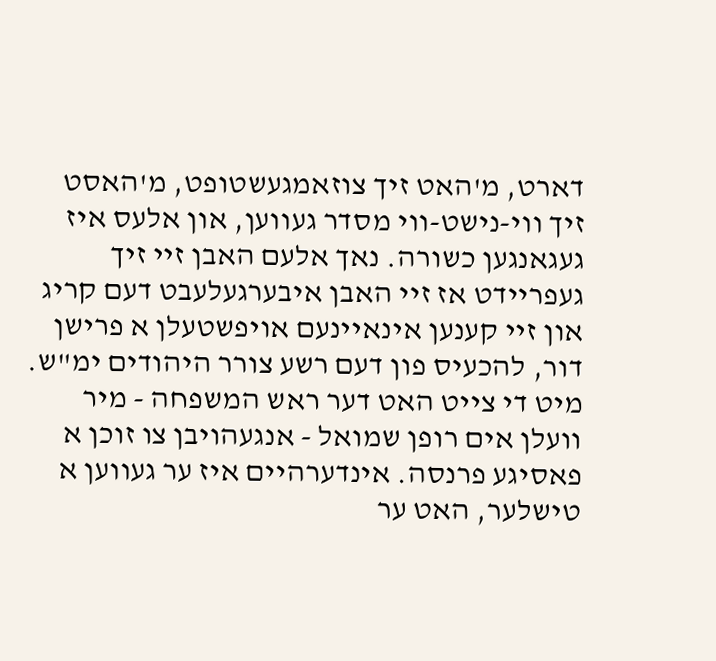דארט, מ'האט זיך צוזאמגעשטופט, מ'האסט זיך ווי-נישט-ווי מסדר געווען, און אלעס איז געגאנגען כשורה. נאך אלעם האבן זיי זיך געפריידט אז זיי האבן איבערגעלעבט דעם קריג און זיי קענען אינאיינעם אויפשטעלן א פרישן דור, להכעיס פון דעם רשע צורר היהודים ימ"ש.
מיט די צייט האט דער ראש המשפחה - מיר וועלן אים רופן שמואל - אנגעהויבן צו זוכן א פאסיגע פרנסה. אינדערהיים איז ער געווען א טישלער, האט ער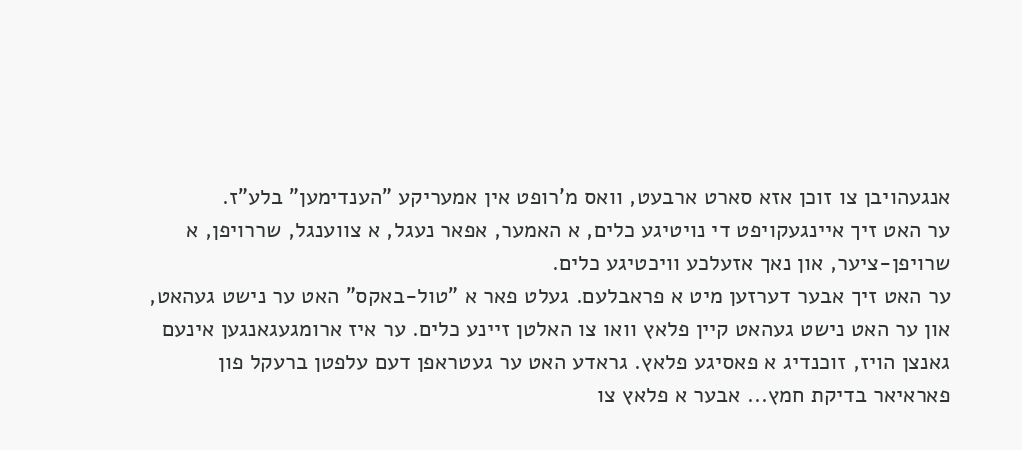אנגעהויבן צו זוכן אזא סארט ארבעט, וואס מ'רופט אין אמעריקע "הענדימען" בלע"ז.
ער האט זיך איינגעקויפט די נויטיגע כלים, א האמער, אפאר נעגל, א צווענגל, שררויפן, א שרויפן-ציער, און נאך אזעלכע וויכטיגע כלים.
ער האט זיך אבער דערזען מיט א פראבלעם. געלט פאר א "טול-באקס" האט ער נישט געהאט, און ער האט נישט געהאט קיין פלאץ וואו צו האלטן זיינע כלים. ער איז ארומגעגאנגען אינעם גאנצן הויז, זוכנדיג א פאסיגע פלאץ. גראדע האט ער געטראפן דעם עלפטן ברעקל פון פאראיאר בדיקת חמץ... אבער א פלאץ צו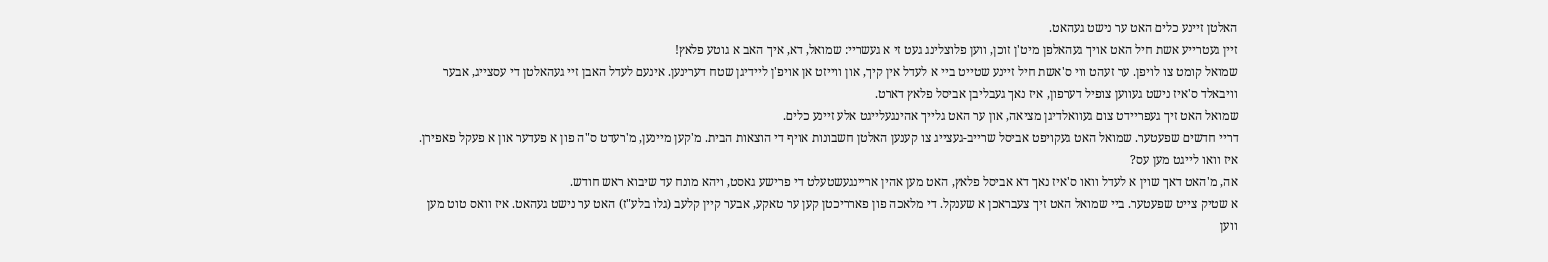האלטן זיינע כלים האט ער נישט געהאט.
זיין געטרייע אשת חיל האט אויך געהאלפן מיט'ן זוכן, ווען פלוצלינג געט זי א געשריי: שמואל, דא, איך האב א גוטע פלאץ!
שמואל קומט צו לויפן. ער זעהט ווי ס'אשת חיל זיינע שטייט ביי א לעדל אין קיך, און ווייזט אן אויפ'ן ליידיגן שטח דערינען. אינעם לעדל האבן זיי געהאלטן די עסצייג, אבער וויבאלד ס'איז נישט געווען צופיל דערפון, איז נאך געבליבן אביסל פלאץ דארט.
שמואל האט זיך געפריידט צום געוואלדיגן מציאה, און ער האט גלייך אהינגעלייגט אלע זיינע כלים.
דריי חדשים שפעטער. שמואל האט געקויפט אביסל שרייב-געצייג צו קענען האלטן חשבונות אויף די הוצאות הבית. מ'קען מיינען, מ'רעדט ס"ה פון א פעדער און א פעקל פאפירן.
איז וואו לייגט מען עס?
אה, מ'האט דאך שוין א לעדל וואו ס'איז נאך דא אביסל פלאץ, האט מען אהין אריינגעשטעלט די פרישע גאסט, ויהא מונח עד שיבוא ראש חודש.
א שטיק צייט שפעטער. ביי שמואל האט זיך צעבראכן א שענקל. די מלאכה פון פארריכטן קען ער טאקע, אבער קיין קלעב (גלו בלע"ז) האט ער נישט געהאט. איז וואס טוט מען ווען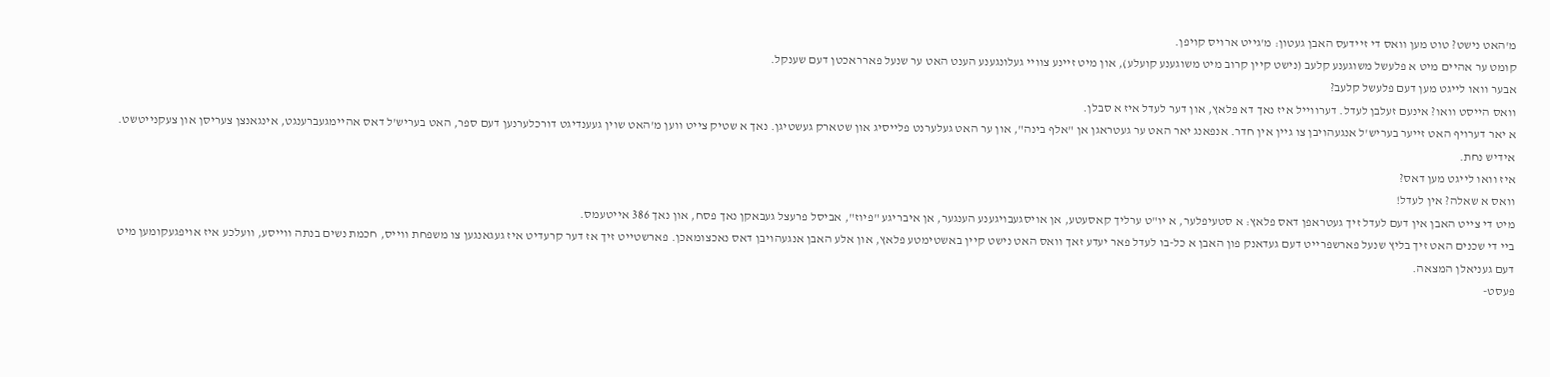מ'האט נישט? טוט מען וואס די זיידעס האבן געטון: מ'גייט ארויס קויפן.
קומט ער אהיים מיט א פלעשל משוגענע קלעב (נישט קיין קרוב מיט משוגענע קועלע), און מיט זיינע צוויי געלונגענע הענט האט ער שנעל פארראכטן דעם שענקל.
אבער וואו לייגט מען דעם פלעשל קלעב?
וואס הייסט וואו? אינעם זעלבן לעדל. דערווייל איז נאך דא פלאץ, און דער לעדל איז א סבלן.
א יאר דערויף האט זייער בעריש'ל אנגעהויבן צו גיין אין חדר. אנפאנג יאר האט ער געטראגן אן "אלף בינה", און ער האט געלערנט פלייסיג און שטארק געשטיגן. נאך א שטיק צייט ווען מ'האט שוין געענדיגט דורכלערנען דעם ספר, האט בעריש'ל דאס אהיימגעברענגט, אינגאנצן צעריסן און צעקנייטשט. אידיש נחת.
איז וואו לייגט מען דאס?
וואס א שאלה? אין לעדל!
מיט די צייט האבן אין דעם לעדל זיך געטראפן דאס פלאץ: א סטעיפלער, א יו"ט ערליך קאסעטע, אן אויסגעבויגענע הענגער, אן איבריגע "פיוז", אביסל פרעצל געבאקן נאך פסח, און נאך 386 אייטעמס.
ביי די שכנים האט זיך בליץ שנעל פארשפרייט דעם געדאנק פון האבן א כל-בו לעדל פאר יעדע זאך וואס האט נישט קיין באשטימטע פלאץ, און אלע האבן אנגעהויבן דאס נאכצומאכן. פארשטייט זיך אז דער קרעדיט איז געגאנגען צו משפחת ווייס, חכמת נשים בנתה ווייסע, וועלכע איז אויפגעקומען מיט דעם געניאלן המצאה.
פעסט-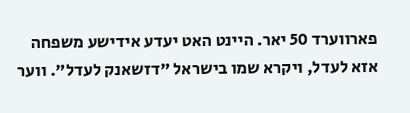פארווערד 50 יאר. היינט האט יעדע אידישע משפחה אזא לעדל, ויקרא שמו בישראל "דזשאנק לעדל". ווער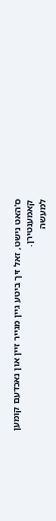ס'האט נישט, זאל זיך ביטע גיין מגייר זיין און נאכדעם קומען קאמענטירן.
למעשה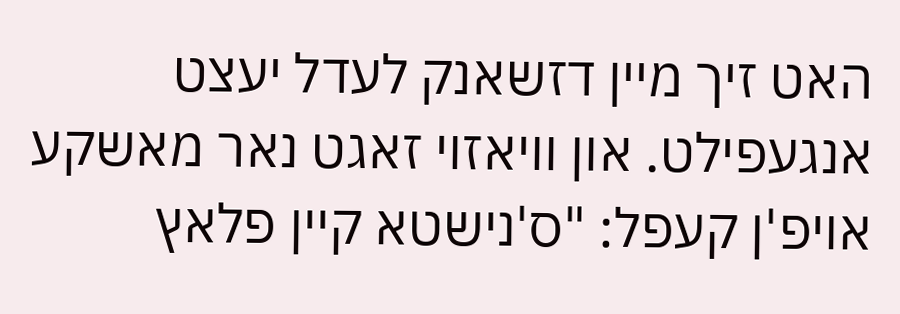האט זיך מיין דזשאנק לעדל יעצט אנגעפילט. און וויאזוי זאגט נאר מאשקע אויפ'ן קעפל: "ס'נישטא קיין פלאץ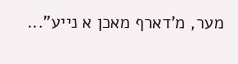מער, מ'דארף מאכן א נייע"...